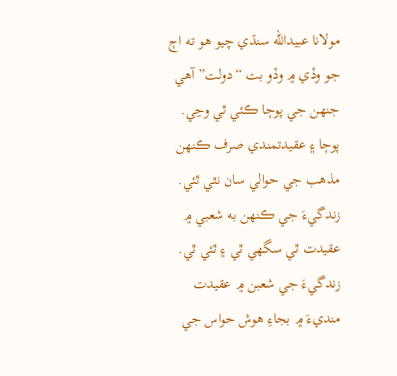مولانا عبيدالله سنڌي چيو ھو ته اڄ جو وڏي ۾ وڏو بت “دولت” آھي جنھن جي پوڄا ڪئي ٿي وڃي. پوڄا ۽ عقيدتمندي صرف ڪنھن مذھب جي حوالي سان نٿي ٿئي. زندگيءَ جي ڪنھن به شعبي ۾ عقيدت ٿي سگھي ٿي ۽ ٿئي ٿي. زندگيءَ جي شعبن ۾ عقيدت منديءَ ۾ بجاءِ ھوش حواس جي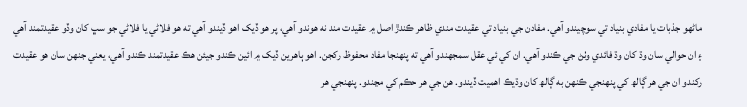ماڻھو جذبات يا مفادي بنياد تي سوچيندو آھي. مفادن جي بنياد تي عقيدت مندي ظاھر ڪندڙ اصل ۾ عقيدت مند نه ھوندو آھي، پر ھو ڏيک اھو ڏيندو آھي ته ھو فلاڻي يا فلاڻي جو سڀ کان وڏو عقيدتمند آهي ۽ ان حوالي سان وڌ کان وڌ فائدي وٺڻ جي ڪندو آهي. ان کي ئي عقل سمجھندو آھي ته پنھنجا مفاد محفوظ رکجن. اھو ٻاھرين ڏيک ۾ ائين ڪندو جيئن ھڪ عقيدتمند ڪندو آھي، يعني جنھن سان ھو عقيدت رکندو ان جي ھر ڳالھ کي پنھنجي ڪنھن به ڳالھ کان وڌيڪ اھميت ڏيندو. ھن جي ھر حڪم کي مڃندو. پنھنجي ھر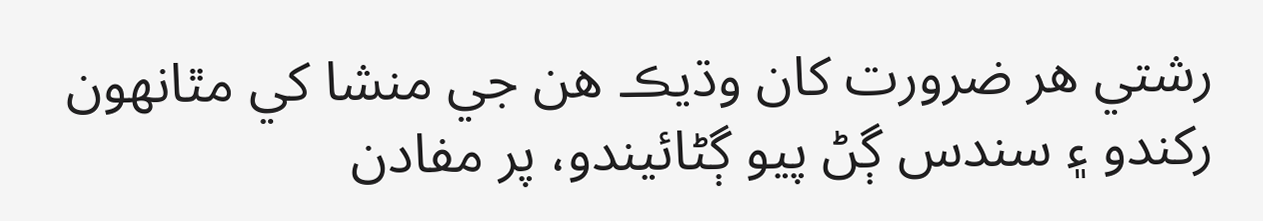رشتي ھر ضرورت کان وڌيڪ ھن جي منشا کي مٿانھون رکندو ۽ سندس ڳڻ پيو ڳڻائيندو، پر مفادن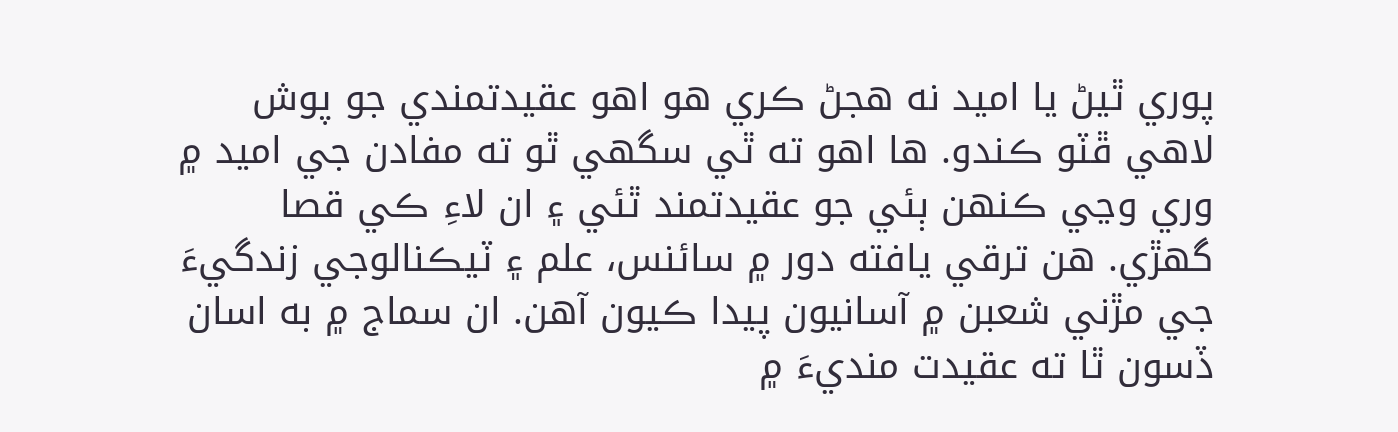پوري ٿيڻ يا اميد نه هجڻ ڪري هو اهو عقيدتمندي جو پوش لاهي ڦٽو ڪندو. ها اهو ته ٿي سگهي ٿو ته مفادن جي اميد ۾ وري وڃي ڪنهن ٻئي جو عقيدتمند ٿئي ۽ ان لاءِ ڪي قصا گهڙي. ھن ترقي يافته دور ۾ سائنس، علم ۽ ٽيڪنالوجي زندگيءَ جي مڙني شعبن ۾ آسانيون پيدا ڪيون آهن. ان سماج ۾ به اسان ڏسون ٿا ته عقيدت منديءَ ۾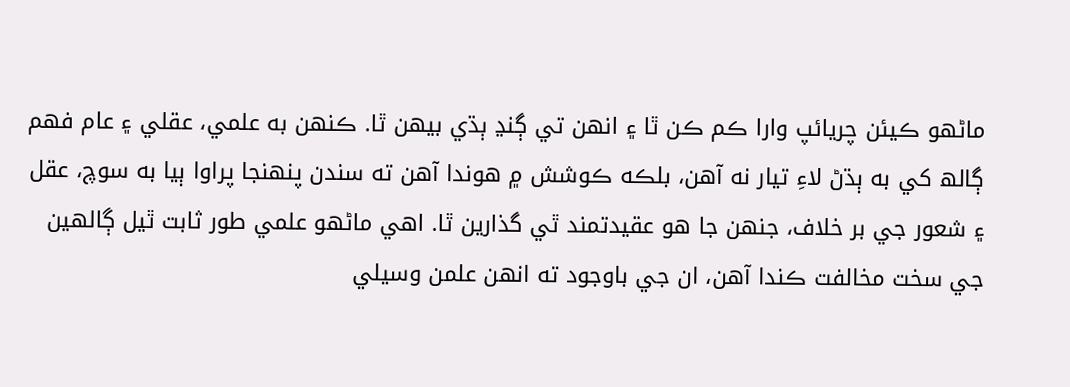ماڻھو ڪيئن چريائپ وارا ڪم ڪن ٿا ۽ انھن تي ڳنڍ ٻڌي بيھن ٿا. ڪنھن به علمي، عقلي ۽ عام فھم ڳالھ کي به ٻڌڻ لاءِ تيار نه آھن، بلڪه ڪوشش ۾ ھوندا آھن ته سندن پنھنجا پراوا ٻيا به سوچ، عقل ۽ شعور جي بر خلاف، جنھن جا ھو عقيدتمند ٿي گذارين ٿا. اهي ماڻهو علمي طور ثابت ٿيل ڳالھين جي سخت مخالفت ڪندا آهن، ان جي باوجود ته انھن علمن وسيلي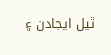ٿيل ايجادن ۽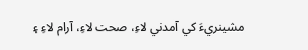مشينريءَ کي آمدني لاءِ، صحت لاءِ، آرام لاءِ ۽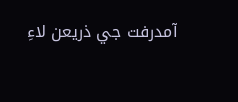آمدرفت جي ذريعن لاءِ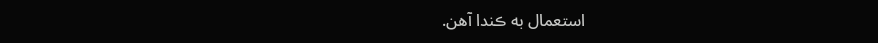استعمال به ڪندا آهن.